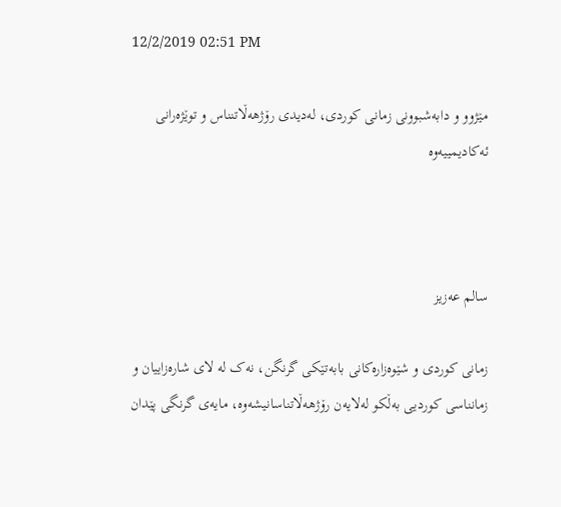12/2/2019 02:51 PM

مێژوو و دابه‌شبوونی‌ زمانی‌ كوردی‌، له‌دیدی‌ رۆژهه‌ڵاتنناس و توێژه‌رانی‌ ئه‌كادیمییه‌وه‌



سالم عه‌زیز

زمانی کوردی و شێوەزارەکانی بابەتێکی گرنگن، نەک لە لای شارەزاییان و زمانناسی کوردیی بەڵکو لەلایەن رۆژهەڵاتناسانیشەوە، مایەی گرنگی پێدان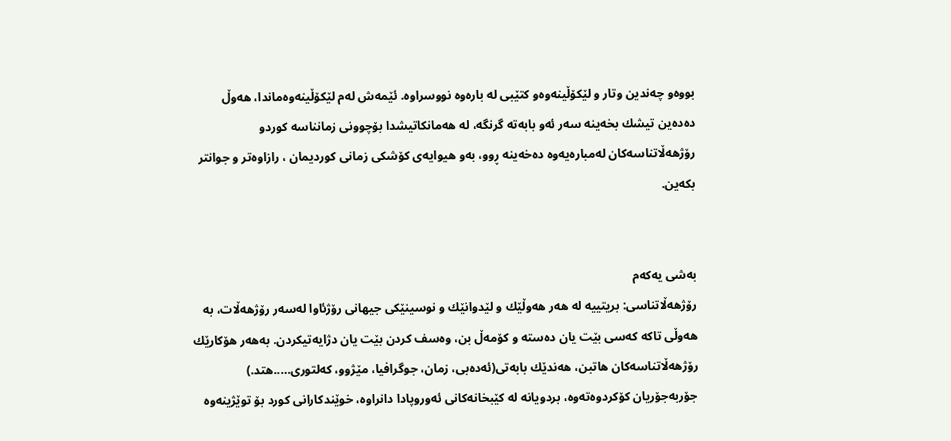بووەو چەندین وتار و لێکۆڵینەوەو کتێبی لە بارەوە نووسراوە. ئێمەش لەم لێکۆڵینەوەماندا، هەوڵ دەدەین تیشك بخەینە سەر ئەو بابەتە گرنگە، لە هەمانکاتیشدا بۆچوونی زمانناسە کوردو رۆژهەڵاتناسەکان لەمبارەیەوە دەخەینە ڕوو، بەو هیوایەی کۆشكی زمانی کوردیمان ، رازاوەتر و جوانتر بکەین.


به‌شی‌ یه‌كه‌م
رۆژهه‌ڵاتناسی‌: بریتییه‌ له‌ هه‌ر هه‌وڵێك و لێدوانێك و نوسینێكی‌ جیهانی‌ رۆژئاوا له‌سه‌ر رۆژهه‌ڵات، به‌ هه‌وڵی‌ تاكه‌ كه‌سی‌ بێت یان ده‌سته‌ و كۆمه‌ڵ بن، وه‌سف كردن بێت یان دژایه‌تیكردن. به‌هه‌ر هۆكارێك رۆژهه‌ڵاتناسه‌كان هاتبن، هه‌ندێك بابه‌تی(ئه‌ده‌بی‌، زمان، جوگرافیا، مێژوو، كه‌لتوری‌…..هتد.) جۆربه‌جۆریان كۆكردوه‌ته‌وه‌، بردویانه‌ له‌ كێبخانه‌كانی‌ ئه‌وروپادا دانراوه‌، خوێندكارانی‌ كورد بۆ توێژینه‌وه‌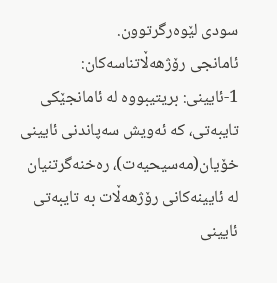سودی‌ لێوه‌رگرتوون.
ئامانجی‌ رۆژهه‌ڵاتناسه‌كان:
1-ئایینی‌: بریتیبووه‌ له‌ ئامانجێكی‌ تایبه‌تی‌، كه‌ ئه‌ویش سه‌پاندنی‌ ئایینی‌ خۆیان(مه‌سیحیه‌ت)، ره‌خنه‌گرتنیان له‌ ئایینه‌كانی‌ رۆژهه‌ڵات به‌ تایبه‌تی‌ ئایینی‌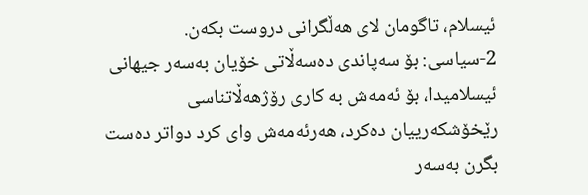ئیسلام، تاگومان لای‌ هه‌ڵگرانی‌ دروست بكه‌ن.
2-سیاسی: بۆ سه‌پاندی‌ ده‌سه‌ڵاتی‌ خۆیان به‌سه‌ر جیهانی‌ ئیسلامیدا، بۆ ئه‌مه‌ش به‌ كاری‌ رۆژهه‌ڵاتناسی‌ رێخۆشكه‌رییان ده‌كرد، هه‌رئه‌مه‌ش وای‌ كرد دواتر ده‌ست بگرن به‌سه‌ر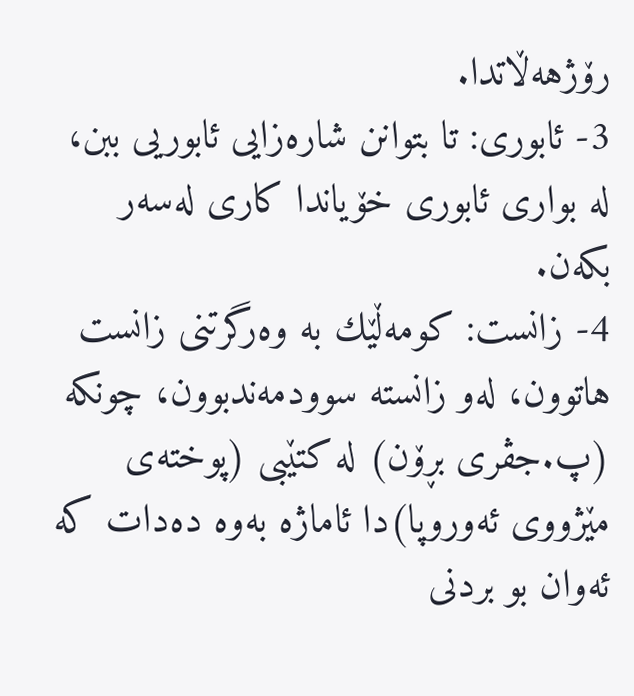رۆژهه‌ڵاتدا.
3- ئابوری‌: تا بتوانن شاره‌زایی‌ ئابوریی‌ ببن، له‌ بواری‌ ئابوری‌ خۆیاندا كاری‌ له‌سه‌ر بكه‌ن.
4- زانست: كومه‌ڵێك به‌ وه‌رگرتنی‌ زانست هاتوون، له‌و زانسته‌ سوودمه‌ندبوون، چونكه‌ (پ.جڤری‌ بڕۆن) له‌ كتێبی‌ (پوخته‌ی‌ مێژووی‌ ئه‌وروپا)دا ئاماژه‌ به‌وه‌ ده‌دات كه‌ ئه‌وان بو بردنی‌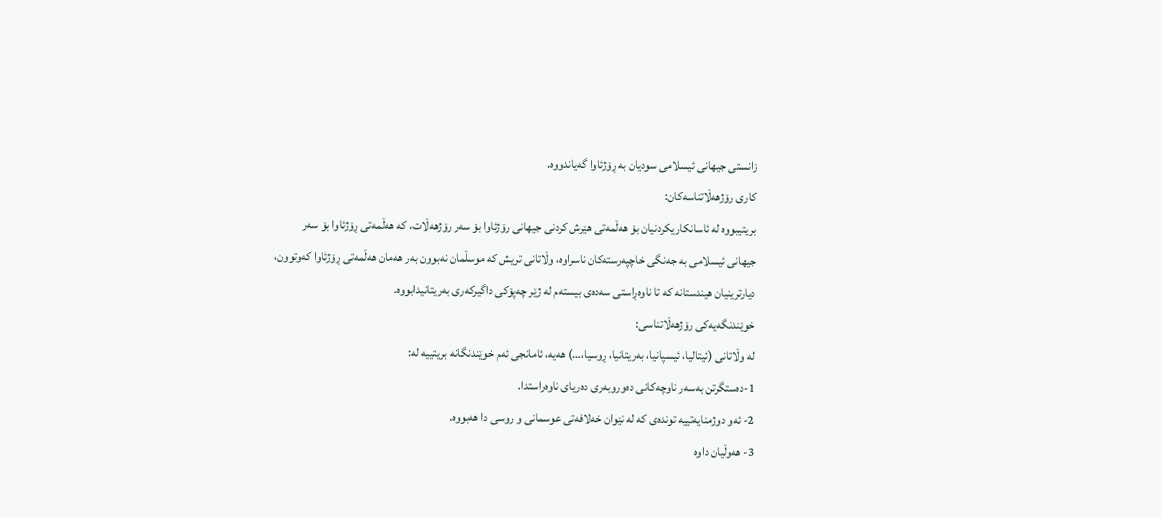زانستی‌ جیهانی‌ ئیسلامی‌ سودیان به‌ ڕۆژئاوا گه‌یاندووه‌.
كاری‌ رۆژهه‌ڵاتناسه‌كان:
بریتیبووه‌ له‌ ئاسانكاریكردنیان بۆ هه‌ڵمه‌تی‌ هێرش كردنی‌ جیهانی‌ رۆژئاوا بۆ سه‌ر رۆژهه‌ڵات، كه‌ هه‌ڵمه‌تی‌ ڕۆژئاوا بۆ سه‌ر جیهانی‌ ئیسلامی‌ به‌ جه‌نگی‌ خاچپه‌رسته‌كان ناسراوه‌، وڵاتانی‌ تریش كه‌ موسڵمان نه‌بوون به‌ر هه‌مان هه‌ڵمه‌تی‌ ڕۆژئاوا كه‌وتوون، دیارترینیان هیندستانه‌ كه‌ تا ناوه‌ڕاستی‌ سه‌ده‌ی‌ بیسته‌م له‌ ژێر چه‌پۆكی‌ داگیركه‌ری‌ به‌ریتانیدابووه‌.
خوێندنگه‌یه‌كی‌ رۆژهه‌ڵاتناسی‌:
له‌ وڵاتانی‌ (ئیتالیا، ئیسپانیا، به‌ریتانیا، ڕوسیا،…) هه‌یه‌، ئامانجی‌ ئه‌م خوێندنگانه‌ بریتییه‌ له‌:
1-ده‌ستگرتن به‌سه‌ر ناوچه‌كانی‌ ده‌وروبه‌ری‌ ده‌ریای‌ ناوه‌راستدا.
2- ئه‌و دوژمنایه‌تییه‌ تونده‌ی‌ كه‌ له‌ نێوان خه‌لافه‌تی‌ عوسمانی‌ و روسی‌ دا هه‌بووه‌.
3- هه‌وڵیان داوه‌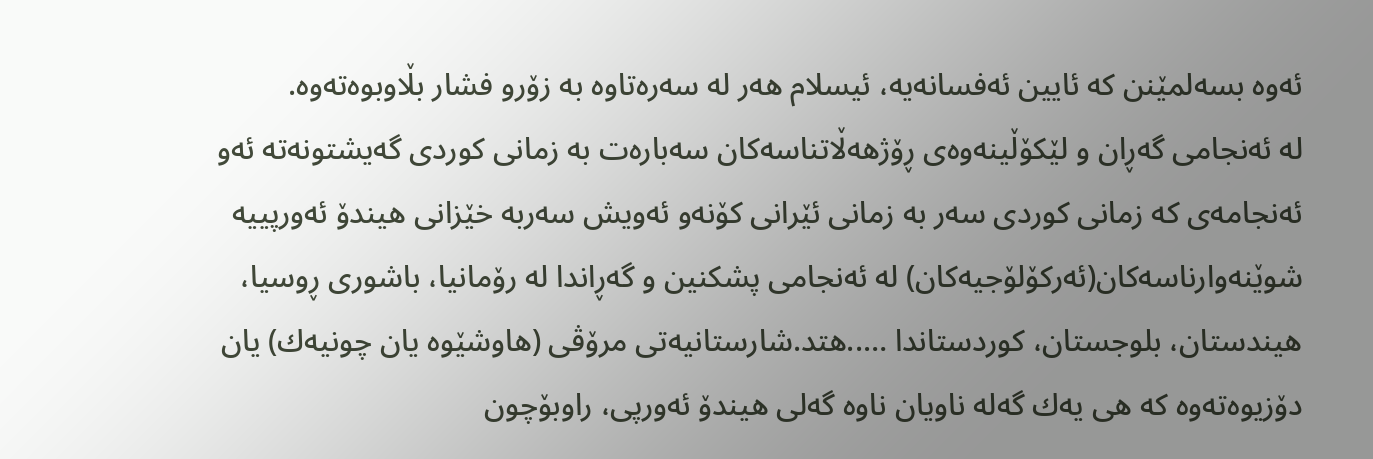ئه‌وه‌ بسه‌لمێنن كه‌ ئایین ئه‌فسانه‌یه‌، ئیسلام هه‌ر له‌ سه‌ره‌تاوه‌ به‌ زۆرو فشار بڵاوبوه‌ته‌وه‌.
له‌ ئه‌نجامی‌ گه‌ڕان و لێكۆڵینه‌وه‌ی‌ ڕۆژهه‌ڵاتناسه‌كان سه‌باره‌ت به‌ زمانی‌ كوردی‌ گه‌یشتونه‌ته‌ ئه‌و ئه‌نجامه‌ی‌ كه‌ زمانی‌ كوردی‌ سه‌ر به‌ زمانی‌ ئێرانی‌ كۆنه‌و ئه‌ویش سه‌ربه‌ خێزانی‌ هیندۆ ئه‌ورپییه‌
شوێنه‌وارناسه‌كان(ئه‌ركۆلۆجیه‌كان) له‌ ئه‌نجامی‌ پشكنین و گه‌ڕاندا له‌ رۆمانیا، باشوری‌ ڕوسیا، هیندستان، بلوجستان، كوردستاندا …..هتد.شارستانیه‌تی‌ مرۆڤی‌ (هاوشێوه‌ یان چونیه‌ك) یان دۆزیوه‌ته‌وه‌ كه‌ هی‌ یه‌ك گه‌له‌ ناویان ناوه‌ گه‌لی‌ هیندۆ ئه‌ورپی‌، راوبۆچون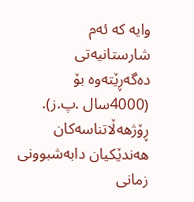وایه‌ كه‌ ئه‌م شارستانیه‌تی‌ ده‌گه‌ڕێته‌وه‌ بۆ (4000سال .پ.ز).
ڕۆژهه‌ڵاتناسه‌كان هه‌ندێكیان دابه‌شبوونی‌ زمانی‌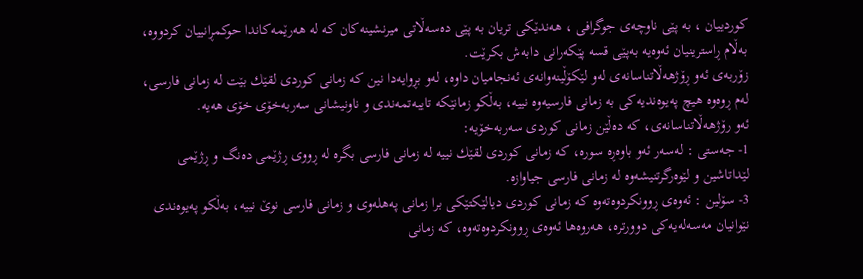كوردییان ، به‌ پێی‌ ناوچه‌ی‌ جوگرافی‌ ، هه‌ندێكی‌ تریان به‌ پێی‌ ده‌سه‌ڵاتی‌ میرنشینه‌كان كه‌ له‌ هه‌رێمه‌كاندا حوكمڕانییان كردووه‌، به‌ڵام ڕاسترینیان ئه‌وه‌یه‌ به‌پێی‌ قسه‌ پێكه‌رانی‌ دابه‌ش بكرێت.
زۆربه‌ی‌ ئه‌و ڕۆژهه‌ڵاتناسانه‌ی‌ له‌و لێكۆڵینه‌وانه‌ی‌ ئه‌نجامیان داوه‌، له‌و بڕوایه‌دا نین كه‌ زمانی‌ كوردی‌ لقێك بێت له‌ زمانی‌ فارسی‌، له‌م ڕوه‌وه‌ هیچ په‌یوه‌ندیه‌كی‌ به‌ زمانی‌ فارسیه‌وه‌ نییه‌، به‌ڵكو زمانێكه‌ تایبه‌تمه‌ندی‌ و ناونیشانی‌ سه‌ربه‌خۆی خۆی‌ هه‌یه‌.
ئه‌و رۆژهه‌ڵاتناسانه‌ی‌، كه‌ ده‌ڵێن زمانی‌ كوردی سه‌ربه‌خۆیه‌:
1- جه‌ستی‌ : له‌سه‌ر ئه‌و باوه‌ڕه‌ سوره‌، كه‌ زمانی‌ كوردی‌ لقێك نییه‌ له‌ زمانی‌ فارسی‌ بگره‌ له‌ ڕووی‌ ڕژێمی‌ ده‌نگ و ڕژێمی‌ لێداتاشین و لێوه‌رگرتنیشه‌وه‌ له‌ زمانی‌ فارسی‌ جیاوازه‌.
3- سۆلین : ئه‌وه‌ی‌ ڕوونكردوه‌ته‌وه‌ كه‌ زمانی‌ كوردی‌ دیالێكتێكی‌ برا زمانی‌ په‌هله‌وی‌ و زمانی‌ فارسی‌ نوێ نییه‌، به‌ڵكو په‌یوه‌ندی‌ نێوانیان مه‌سه‌له‌یه‌كی‌ دوورتره‌، هه‌روه‌ها ئه‌وه‌ی‌ ڕوونكردوه‌ته‌وه‌، كه‌ زمانی‌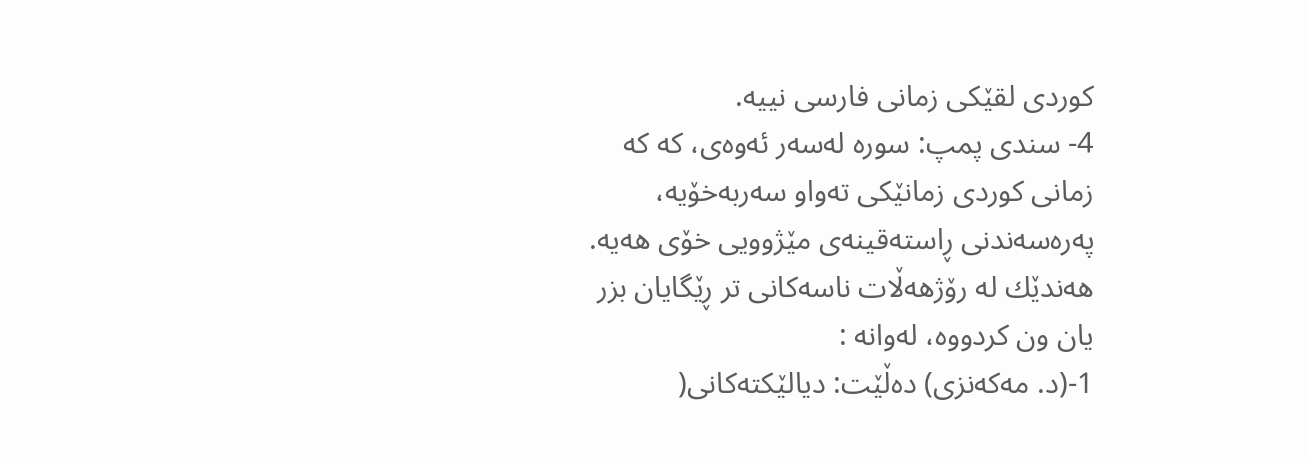كوردی‌ لقێكی‌ زمانی‌ فارسی‌ نییه‌.
4- سندی‌ پمپ: سوره‌ له‌سه‌ر ئه‌وه‌ی‌، كه‌ كه‌ زمانی‌ كوردی‌ زمانێكی‌ ته‌واو سه‌ربه‌خۆیه‌، په‌ره‌سه‌ندنی‌ ڕاسته‌قینه‌ی‌ مێژوویی‌ خۆی‌ هه‌یه‌.
هه‌ندێك له‌ رۆژهه‌ڵات ناسه‌كانی‌ تر ڕێگایان بزر یان ون كردووه‌، له‌وانه‌ :
1-(د. مه‌كه‌نزی‌) ده‌ڵێت: دیالێكته‌كانی‌(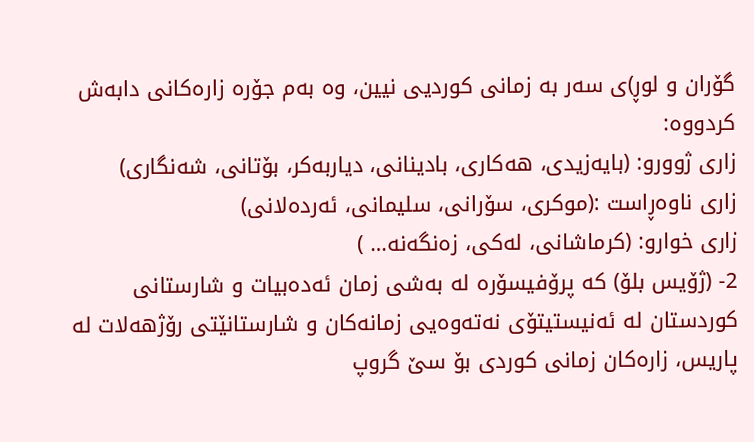گۆران و لوڕ)ی‌ سه‌ر به‌ زمانی‌ كوردیی نیین، وه‌ به‌م جۆره‌ زاره‌كانی‌ دابه‌ش كردووه‌:
زاری‌ ژوورو: (بایه‌زیدی‌، هه‌كاری‌، بادینانی‌، دیاربه‌كر، بۆتانی‌، شه‌نگاری‌)
زاری‌ ناوه‌ڕاست :(موكری‌، سۆرانی‌، سلیمانی‌، ئه‌رده‌لانی‌)
زاری‌ خوارو: (كرماشانی‌، له‌كی‌، زه‌نگه‌نه‌… )
2- (ژۆیس بلۆ) كه‌ پرۆفیسۆره‌ له‌ به‌شی‌ زمان ئه‌ده‌بیات و شارستانی كوردستان له‌ ئه‌نیستیتۆی نه‌ته‌وه‌یی زمانه‌كان و شارستانێتی‌ رۆژهه‌لات له‌ پاریس، زاره‌كان زمانی‌ كوردی‌ بۆ سێ‌ گروپ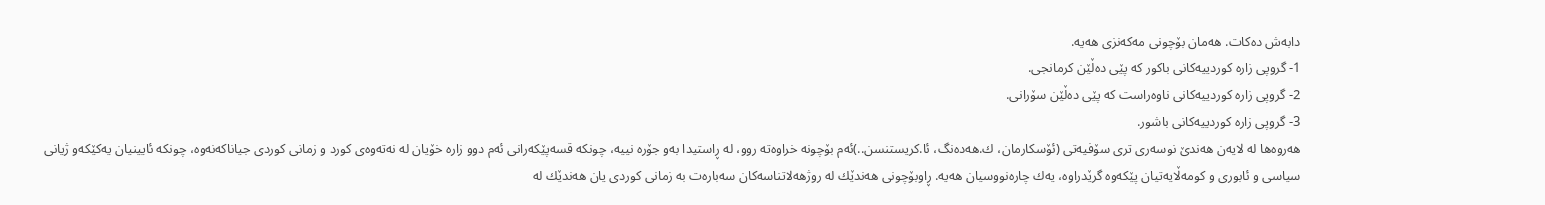دابه‌ش ده‌كات. هه‌مان بۆچونی‌ مه‌كه‌نزی‌ هه‌یه‌.
1- گروپی‌ زاره‌ كوردییه‌كانی‌ باكور كه‌ پێی‌ ده‌ڵێن كرمانجی‌.
2- گروپی‌ زاره‌ كوردییه‌كانی‌ ناوه‌راست كه‌ پێی‌ ده‌ڵێن سۆرانی‌.
3- گروپی‌ زاره‌ كوردییه‌كانی‌ باشور.
هه‌روه‌ها له‌ لایه‌ن هه‌ندێ‌ نوسه‌ری‌ تری‌ سۆفیه‌تی‌ (ئۆسكارمان، ك.هه‌ده‌نگ، ئا.كریستنسن..)ئه‌م بۆچونه‌ خراوه‌ته‌ روو، له‌ ڕاستیدا به‌و جۆره‌ نییه‌، چونكه‌ قسه‌پێكه‌رانی‌ ئه‌م دوو زاره‌ خۆیان له‌ نه‌ته‌وه‌ی‌ كورد و زمانی‌ كوردی‌ جیاناكه‌نه‌وه‌، چونكه‌ ئایینیان یه‌كێكه‌و ژیانی‌ سیاسی‌ و ئابوری‌ و كومه‌ڵایه‌تیان پێكه‌وه‌ گرێدراوه‌، یه‌ك چاره‌نووسیان هه‌یه‌. ڕاوبۆچونی‌ هه‌ندێك له‌ روژهه‌لاتناسه‌كان سه‌باره‌ت به‌ زمانی‌ كوردی‌ یان هه‌ندێك له‌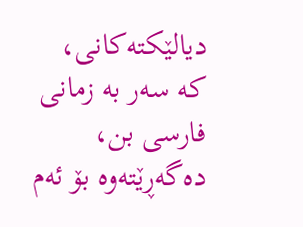دیالێكته‌كانی‌، كه‌ سه‌ر به‌ زمانی‌ فارسی بن، ده‌گه‌ڕێته‌وه‌ بۆ ئه‌م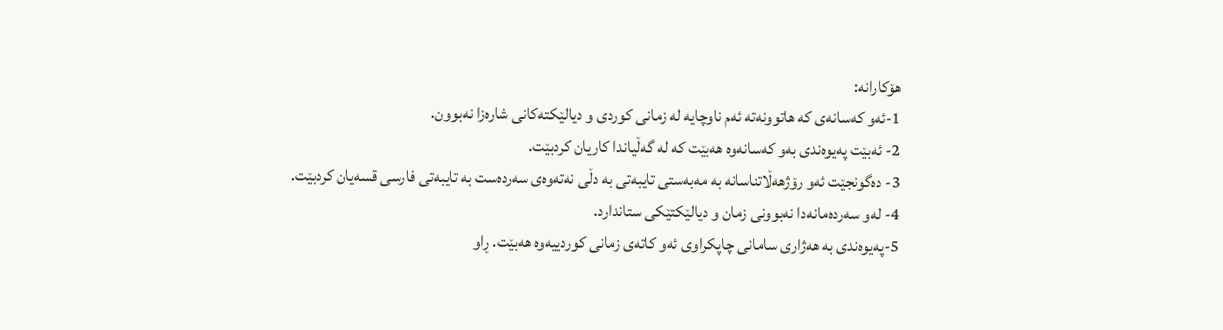هۆكارانه‌:
1-ئه‌و كه‌سانه‌ی‌ كه‌ هاتوونه‌ته‌ ئه‌م ناوچایه‌ له‌ زمانی‌ كوردی‌ و دیالێكته‌كانی‌ شاره‌زا نه‌بوون.
2- ئه‌بێت په‌یوه‌ندی‌ به‌و كه‌سانه‌وه‌ هه‌بێت كه‌ له‌ گه‌ڵیاندا كاریان كردبێت.
3- ده‌گونجێت ئه‌و رۆژهه‌ڵاتناسانه‌ به‌ مه‌به‌ستی‌ تایبه‌تی‌ به‌ دڵی‌ نه‌ته‌وه‌ی‌ سه‌رده‌ست به‌ تایبه‌تی‌ فارسی‌ قسه‌یان كردبێت.
4- له‌و سه‌رده‌مانه‌دا نه‌بوونی‌ زمان و دیالێكتێكی‌ ستاندارد.
5-په‌یوه‌ندی‌ به‌ هه‌ژاری‌ سامانی‌ چاپكراوی‌ ئه‌و كاته‌ی‌ زمانی‌ كوردییه‌وه‌ هه‌بێت. ڕاو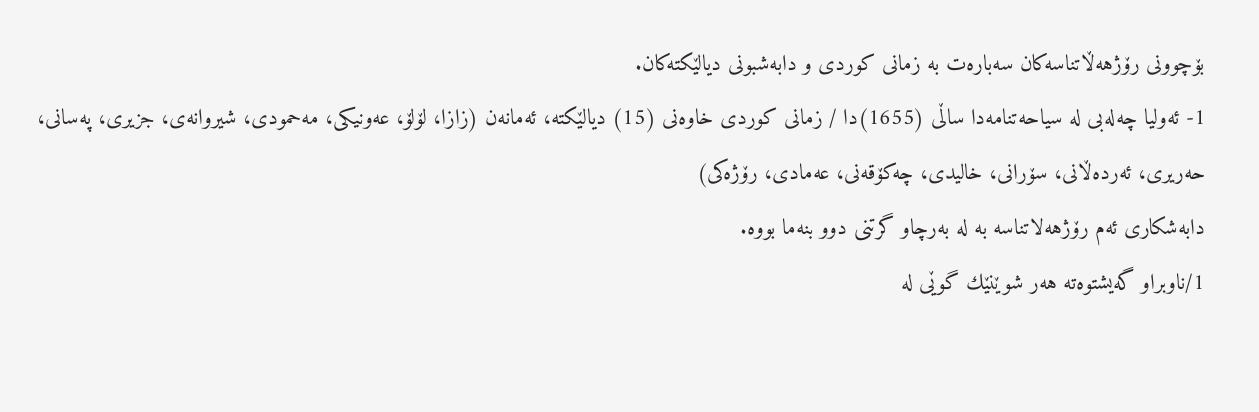بۆچوونی‌ رۆژهه‌ڵاتناسه‌كان سه‌باره‌ت به‌ زمانی‌ كوردی‌ و دابه‌شبونی‌ دیالێكته‌كان.
1- ئه‌ولیا چه‌له‌بی‌ له‌ سیاحه‌تنامه‌دا ساڵی‌ (1655)دا / زمانی‌ كوردی‌ خاوه‌نی‌ (15) دیالێكته‌، ئه‌مانه‌ن (زازا، لۆلۆ، عه‌ونیكی‌، مه‌حمودی‌، شیروانه‌ی‌، جزیری‌، په‌سانی‌، حه‌ریری‌، ئه‌رده‌ڵانی‌، سۆرانی‌، خالیدی‌، چه‌كۆقه‌نی‌، عه‌مادی‌، رۆژه‌كی‌)
دابه‌شكاری‌ ئه‌م رۆژهه‌لاتناسه‌ به‌ له‌ به‌رچاو گرتنی‌ دوو بنه‌ما بووه‌.
1/ناوبراو گه‌یشتوه‌ته‌ هه‌ر شوێنێك گوێی‌ له‌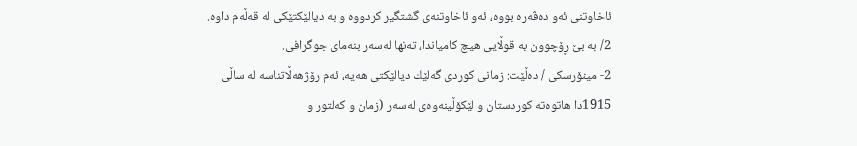ئاخاوتنی‌ ئه‌و ده‌ڤه‌ره‌ بووه‌، ئه‌و ئاخاوتنه‌ی‌ گشتگیر كردووه‌ و به‌ دیالێكتێكی‌ له‌ قه‌ڵه‌م داوه‌.
2/ به‌ بێ ڕۆچوون به‌ قوڵایی‌ هیچ كامیاندا، ته‌نها له‌سه‌ر بنه‌مای‌ جوگرافی‌.
2- مینۆرسكی‌ / ده‌ڵێت: زمانی‌ كوردی‌ گه‌لێك دیالێكتی‌ هه‌یه‌، ئه‌م رۆژهه‌ڵاتناسه‌ له‌ ساڵی‌ 1915دا هاتوه‌ته‌ كوردستان و لێكۆڵینه‌وه‌ی‌ له‌سه‌ر (زمان و كه‌لتور و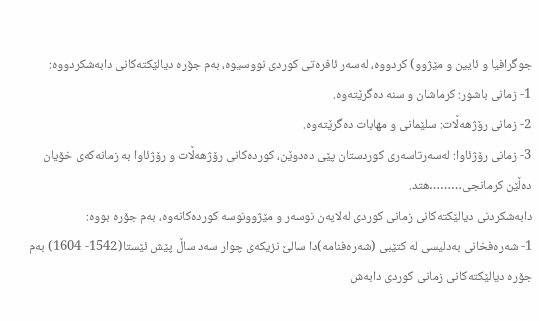جوگرافیا و ئایین و مێژوو) كردووه‌، له‌سه‌ر ئافره‌تی‌ كوردی‌ نووسیوه‌، به‌م جۆره‌ دیالێكته‌كانی‌ دابه‌شكردووه‌:
1- زمانی‌ باشور: كرماشان و سنه‌ ده‌گرێته‌وه‌.
2- زمانی‌ رۆژهه‌ڵات: سلێمانی‌ و مهابات ده‌گرێته‌وه‌.
3- زمانی‌ رۆژئاوا: له‌سه‌رتاسه‌ری‌ كوردستان پێی ده‌دوێن، كورده‌كانی‌ رۆژهه‌ڵات و رۆژئاوا به‌ زمانه‌كه‌ی‌ خۆیان ده‌ڵێن كرمانجی‌………هتد.
دابه‌شكردنی‌ دیالێكته‌كانی‌ زمانی‌ كوردی‌ له‌لایه‌ن نوسه‌ر و مێژوونوسه‌ كورده‌كانه‌وه‌، به‌م جۆره‌ بووه‌:
1- شه‌ره‌فخانی‌ به‌دلیسی‌ له‌ كتێبی‌ (شه‌ره‌فنامه‌)دا سالێ‌ نزیكه‌ی‌ چوار سه‌د ساڵ پێش ئێستا(1542- 1604) به‌م جۆره‌ دیالێكته‌كانی‌ زمانی‌ كوردی‌ دابه‌ش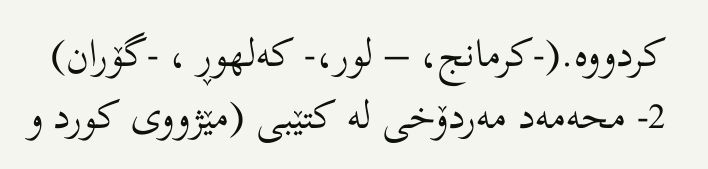كردووه‌.(-كرمانج، – لور،- كه‌لهوڕ ، -گۆران)
2- محه‌مه‌د مه‌ردۆخی‌ له‌ كتێبی‌ (مێژووی‌ كورد و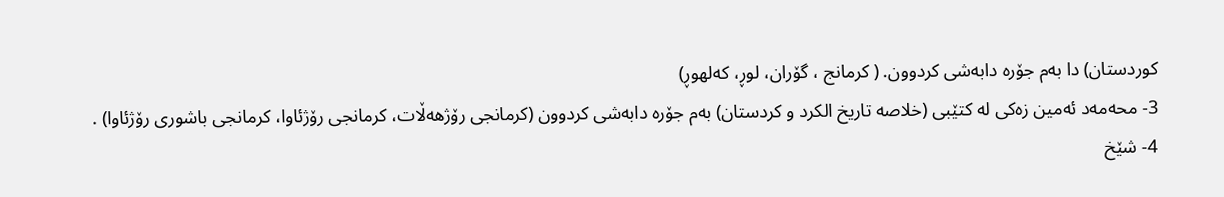كوردستان) دا به‌م جۆره‌ دابه‌شی‌ كردوون. ( كرمانج ، گۆران، لوڕ، كه‌لهوڕ)
3- محه‌مه‌د ئه‌مین زه‌كی‌ له‌ كتێبی‌ (خلاصه‌ تاریخ الكرد و كردستان) به‌م جۆره‌ دابه‌شی‌ كردوون (كرمانجی‌ رۆژهه‌ڵات، كرمانجی‌ رۆژئاوا، كرمانجی‌ باشوری‌ رۆژئاوا) .
4- شێخ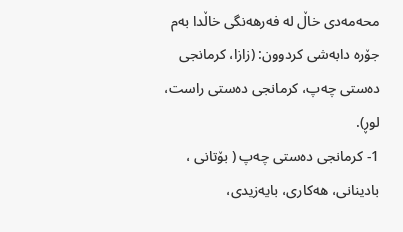محه‌مه‌دی‌ خاڵ له‌ فه‌رهه‌نگی‌ خاڵدا به‌م جۆره‌ دابه‌شی‌ كردوون: (زازا، كرمانجی‌ ده‌ستی‌ چه‌پ، كرمانجی‌ ده‌ستی‌ راست، لوڕ).
1- كرمانجی‌ ده‌ستی‌ چه‌پ ( بۆتانی‌ ، بادینانی‌، هه‌كاری‌، بایه‌زیدی‌،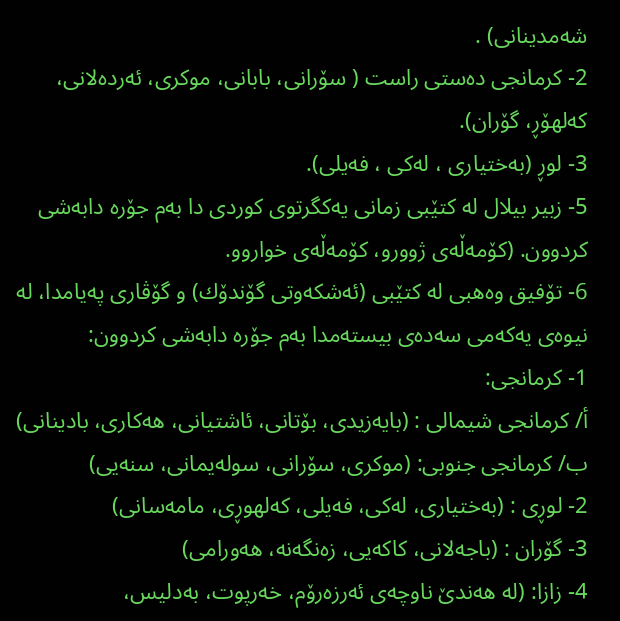شه‌مدینانی‌) .
2- كرمانجی‌ ده‌ستی‌ راست ( سۆرانی‌، بابانی‌، موكری‌، ئه‌رده‌لانی‌، كه‌لهۆڕ، گۆران).
3- لوڕ (به‌ختیاری‌ ، له‌كی‌ ، فه‌یلی‌).
5- زبیر بیلال له‌ كتێبی‌ زمانی‌ یه‌كگرتوی‌ كوردی‌ دا به‌م جۆره‌ دابه‌شی‌ كردوون. (كۆمه‌ڵه‌ی‌ ژوورو، كۆمه‌ڵه‌ی‌ خواروو.
6- تۆفیق وه‌هبی‌ له‌ كتێبی‌ (ئه‌شكه‌وتی‌ گۆندۆك) و گۆڤاری‌ په‌یامدا، له‌ نیوه‌ی‌ یه‌كه‌می‌ سه‌ده‌ی‌ بیسته‌مدا به‌م جۆره‌ دابه‌شی‌ كردوون:
1- كرمانجی‌:
أ/ كرمانجی‌ شیمالی‌ : (بایه‌زیدی‌، بۆتانی‌، ئاشتیانی‌، هه‌كاری‌، بادینانی‌)
ب/ كرمانجی‌ جنوبی‌: (موكری‌، سۆرانی‌، سوله‌یمانی‌، سنه‌یی‌)
2- لوڕی‌ : (به‌ختیاری‌، له‌كی، فه‌یلی‌، كه‌لهوڕی‌، مامه‌سانی‌)
3- گۆران : (باجه‌لانی‌، كاكه‌یی‌، زه‌نگه‌نه‌، هه‌ورامی‌)
4- زازا: (له‌ هه‌ندێ‌ ناوچه‌ی‌ ئه‌رزه‌رۆم، خه‌رپوت، به‌دلیس،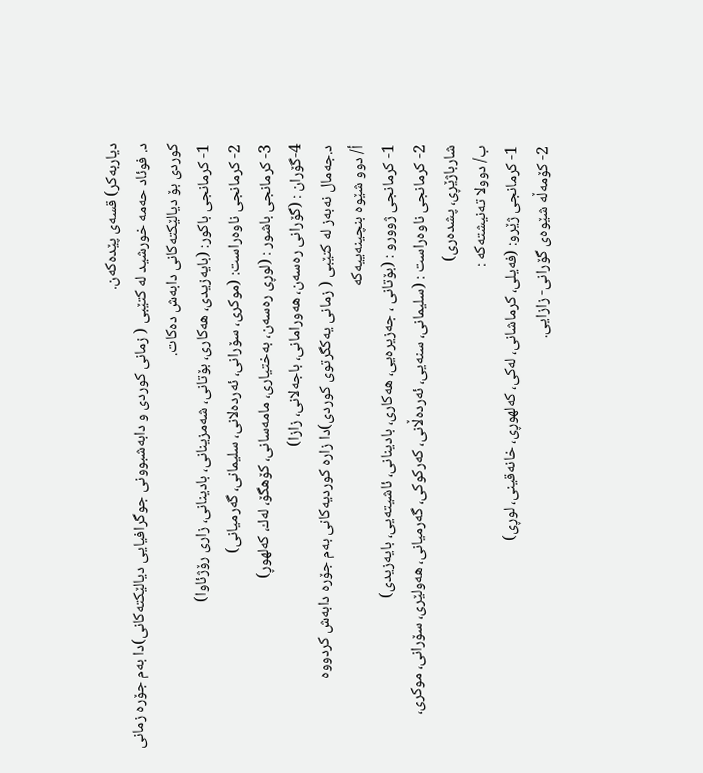دیاربه‌كر) قسه‌ی‌ پێده‌كه‌ن.
د. فوئاد حه‌مه‌ خورشید له‌ كتێبی‌ ( زمانی‌ كوردی‌ و دابه‌شبوونی‌ جوگرافیایی‌ دیالێكته‌كانی‌)دا به‌م جۆره‌ زمانی‌ كوردی‌ بۆ دیالێكته‌كانی‌ دابه‌ش ده‌كات.
1- كرمانجی‌ باكور: (بایه‌زیدی‌، هه‌كاری‌، بۆتانی‌، شه‌مزینانی‌، بادینانی‌، زاری‌ رۆژئاوا)
2- كرمانجی‌ ناوه‌راست: (موكری‌، سۆرانی‌، ئه‌رده‌لانی‌، سلیمانی‌، گه‌رمیانی‌)
3- كرمانجی‌ باشور : (لوڕی‌ ره‌سه‌ن، به‌ختیاری‌، مامه‌سانی‌، كۆهگۆ، له‌ك، كه‌لهوڕ)
4-گۆران : (گۆرانی‌ ره‌سه‌ن، هه‌ورامانی‌، باجه‌لانی‌، زازا)
د.جه‌مال نه‌به‌ز له‌ كتێبی‌ ( زمانی‌ یه‌كگرتوی‌ كوردی‌)دا زاره‌ كوردیه‌كانی‌ به‌م جۆره‌ دابه‌ش كردووه‌
أ/ دوو شێوه‌ بنچینه‌ییه‌كه‌
1- كرمانجی‌ ژوورو : (بۆتانی‌ ، جه‌زیره‌یی‌، هه‌كاری‌، بادینانی‌، ئاشیته‌یی‌، بایه‌زیدی‌)
2- كرمانجی‌ ناوه‌راست : (سلیمانی‌، سنه‌یی‌، ئه‌رده‌ڵانی‌، كه‌ركوكی‌، گه‌رمیانی‌، هه‌ولێری‌، سۆرانی‌، موكری‌، شارباژێڕی‌، پشده‌ری‌)
ب/ دوولا ته‌نیشته‌كه‌ :
1- كرمانجی‌ ژێرو: (فه‌یلی‌، كرماشانی‌، له‌كی‌، كه‌لهوڕی‌، خانه‌قینی‌، لوڕی‌)
2- كۆمه‌ڵه‌ شێوه‌ی‌ گۆرانی‌- زازایی‌.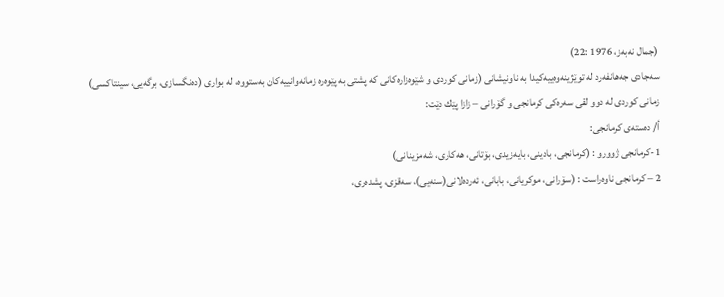(جمال نه‌به‌ز، 1976 :22)
سه‌جادی‌ جه‌هانفه‌رد له‌ توێژینه‌وه‌ییه‌كیدا به‌ ناونیشانی‌ (زمانی‌ كوردی‌ و شێوه‌زاره‌كانی‌ كه‌ پشتی‌ به‌ پێوه‌ره‌ زمانه‌وانییه‌كان به‌ستووه‌، له‌ بواری‌ (ده‌نگسازی‌، برگه‌یی‌، سینتاكسی)
زمانی‌ كوردی‌ له‌ دوو لقی‌ سه‌ره‌كی‌ كرمانجی‌ و گۆرانی‌ – زازا پێك دێت:
أ/ ده‌سته‌ی‌ كرمانجی‌:
1-كرمانجی‌ ژوورو : (كرمانجی‌، بادینی‌، بایه‌زیدی‌، بۆتانی‌، هه‌كاری‌، شه‌مزینانی‌)
2 – كرمانجی‌ ناوه‌راست : (سۆرانی‌، موكریانی‌، بابانی‌، ئه‌رده‌لانی‌(سنه‌یی‌)، سه‌قزی‌، پشده‌ری‌،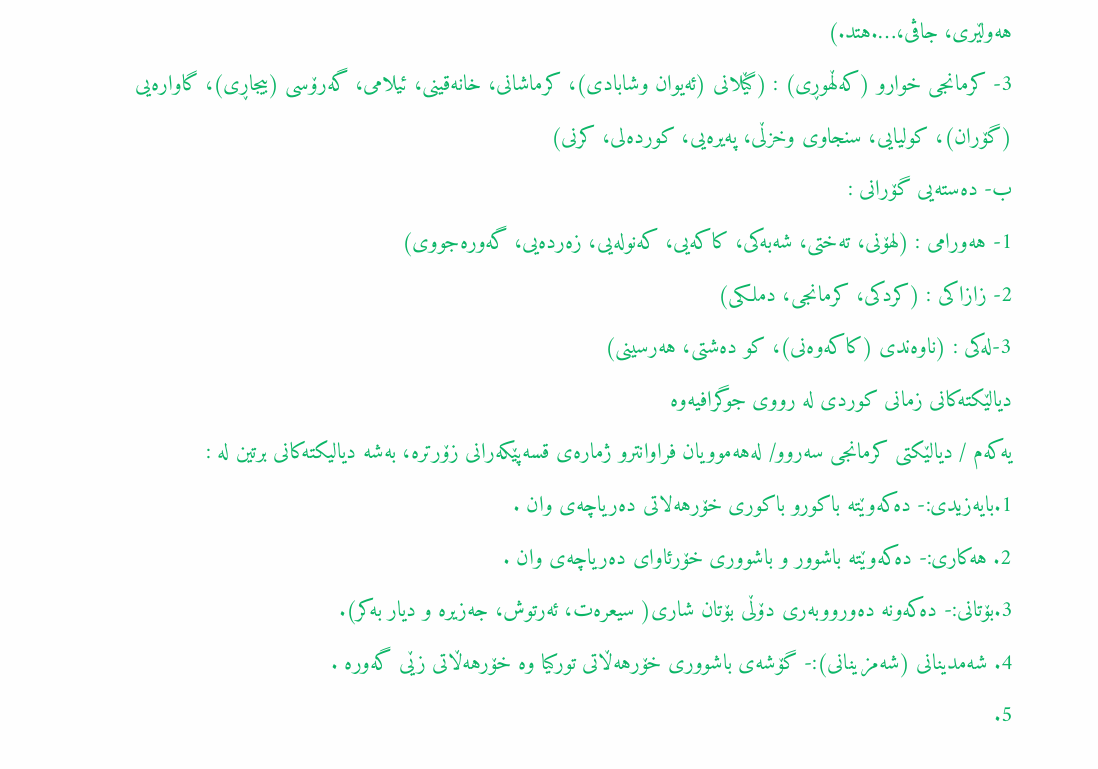هه‌ولێری‌، جاڤی‌،….هتد.)
3- كرمانجی‌ خوارو (كه‌ڵهوڕی‌) : (گێلانی‌ (ئه‌یوان وشابادی‌)، كرماشانی‌، خانه‌قینی‌، ئیلامی‌، گه‌رۆسی‌ (بیجاڕی‌)، گاواره‌یی (گۆران)، كولیایی‌، سنجاوی‌ وخزڵی‌، په‌یره‌یی‌، كورده‌لی‌، كرنی‌)
ب- ده‌سته‌یی گۆرانی‌ :
1- هه‌ورامی‌ : (لهۆنی‌، ته‌ختی‌، شه‌به‌كی‌، كاكه‌یی‌، كه‌نوله‌یی‌، زه‌رده‌یی‌، گه‌وره‌جووی‌)
2- زازاكی‌ : (كردكی‌، كرمانجی‌، دملكی‌)
3-له‌كی‌ : (ناوه‌ندی‌ (كاكه‌وه‌نی‌)، كو ده‌شتی‌، هه‌رسینی‌)
دیالێكته‌كانی‌ زمانی‌ كوردی‌ له‌ رووی‌ جوگرافیه‌وه‌
یه‌كه‌م / دیالێكتی‌ كرمانجی‌ سه‌روو/ له‌هه‌موویان فراوانترو ژماره‌ی‌ قسه‌پێكه‌رانی‌ زۆرتره‌، به‌شه‌ دیالیكته‌كانی‌ برتین له‌ :
1.بایه‌زیدی‌:- ده‌كه‌وێته‌ باكورو باكوری‌ خۆرهه‌لاتی‌ ده‌ریاچه‌ی‌ وان .
2. هه‌كاری‌:- ده‌كه‌وێته‌ باشوور و باشووری‌ خۆرئاوای‌ ده‌ریاچه‌ی‌ وان .
3.بۆتانی‌:- ده‌كه‌ونه‌ ده‌ورووبه‌ری‌ دۆڵی‌ بۆتان شاری‌( سیعره‌ت، ئه‌رتوش، جه‌زیره‌ و دیار به‌كر).
4. شه‌مدینانی‌ (شه‌مزینانی‌):- گۆشه‌ی‌ باشووری‌ خۆرهه‌ڵاتی‌ توركیا وه‌ خۆرهه‌ڵاتی‌ زێی‌ گه‌وره‌ .
5.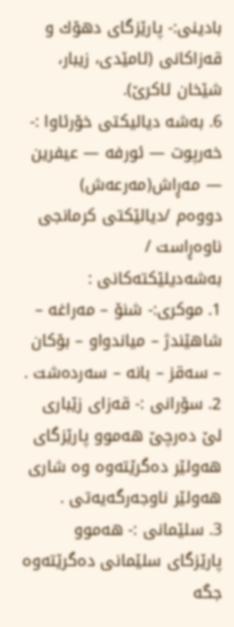بادینی‌:- پارێزگای‌ دهۆك و قه‌زاكانی‌ (ئامێدی‌، زیبار، شێخان ئاكرێ‌).
6. به‌شه‌ دیالیكتی‌ خۆرئاوا :- خه‌رپوت — ئورفه‌ — عیفرین — مه‌ڕاش(مه‌رعه‌ش)
دووه‌م /دیالێكتی‌ كرمانجی‌ ناوه‌ڕاست / به‌شه‌دیلێكته‌كانی‌ :
1. موكری‌:- شنۆ – مه‌راغه‌ – شاهێندژ – میاندواو – بۆكان – سه‌قز – بانه‌ – سه‌رده‌شت .
2. سۆرانی‌ :- قه‌زای‌ زێباری‌ لێ ده‌رچێ‌ هه‌موو پارێزگای‌ هه‌ولێر ده‌گرێته‌وه‌ وه‌ شاری‌ هه‌ولێر ناوجه‌رگه‌یه‌تی‌ .
3. سلێمانی‌ :- هه‌موو پارێزگای‌ سلێمانی‌ ده‌گرێته‌وه‌ جگه‌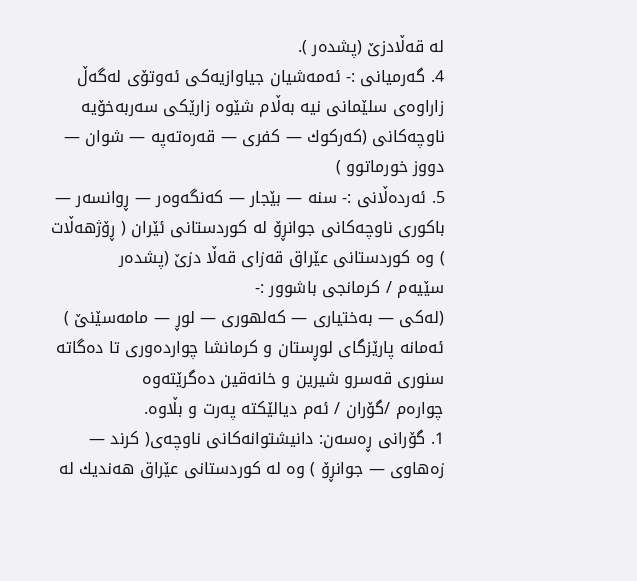له‌ قه‌ڵادزێ‌ (پشده‌ر ).
4. گه‌رمیانی‌ :- ئه‌مه‌شیان جیاوازیه‌كی‌ ئه‌وتۆی‌ له‌گه‌ڵ زاراوه‌ی‌ سلێمانی‌ نیه‌ به‌ڵام شێوه‌ زارێكی‌ سه‌ربه‌خۆیه‌ ناوچه‌كانی‌ (كه‌ركوك — كفری‌ — قه‌ره‌ته‌په‌ — شوان — دووز خورماتوو )
5. ئه‌رده‌ڵانی‌ :- سنه‌ — بێجار — كه‌نگه‌وه‌ر — ڕوانسه‌ر — باكوری‌ ناوچه‌كانی‌ جوانڕۆ له‌ كوردستانی‌ ئێران ( ڕۆژهه‌ڵات ) وه‌ كوردستانی‌ عێراق قه‌زای‌ قه‌ڵا دزێ‌ (پشده‌ر
سێیه‌م / كرمانجی‌ باشوور :-
(له‌كی‌ — به‌ختیاری‌ — كه‌لهوری‌ — لوڕ — مامه‌سێنێ )
ئه‌مانه‌ پارێزگای‌ لوڕستان و كرمانشا چوارده‌وری‌ تا ده‌گاته‌ سنوری‌ قه‌سرو شیرین و خانه‌قین ده‌گرێته‌وه‌
چواره‌م /گۆران / ئه‌م دیالێكته‌ په‌رت و بڵاوه‌.
1. گۆرانی‌ ڕه‌سه‌ن: دانیشتوانه‌كانی‌ ناوچه‌ی‌( كرند — زه‌هاوی‌ — جوانڕۆ ) وه‌ له‌ كوردستانی‌ عێراق هه‌ندیك له‌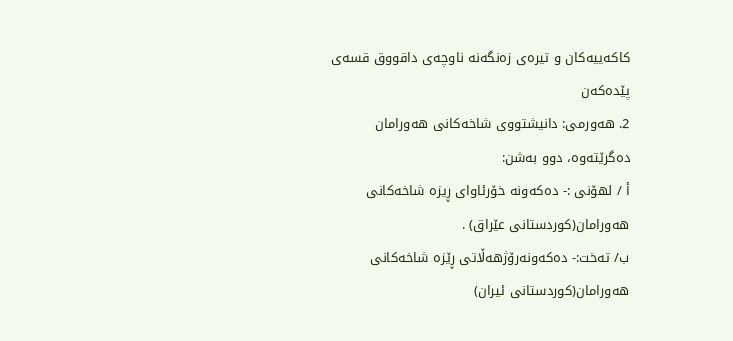كاكه‌ییه‌كان و تیره‌ی‌ زه‌نگه‌نه‌ ناوچه‌ی‌ داقووق قسه‌ی‌ پێده‌كه‌ن
2. هه‌ورمی‌: دانیشتووی‌ شاخه‌كانی‌ هه‌ورامان ده‌گرێته‌وه‌، دوو به‌شن:
أ / لهۆنی‌ :- ده‌كه‌ونه‌ خۆرئاوای‌ ڕیزه‌ شاخه‌كانی‌ هه‌ورامان(كوردستانی‌ عێراق) .
ب/ ته‌خت:- ده‌كه‌ونه‌رۆژهه‌ڵاتی‌ ڕێزه‌ شاخه‌كانی‌ هه‌ورامان(كوردستانی‌ ئیران)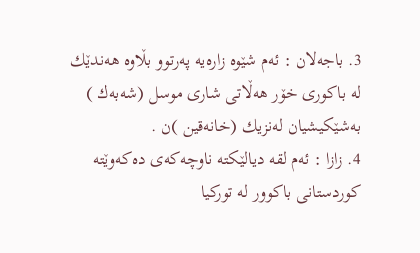3. باجه‌لان : ئه‌م شێوه‌ زاره‌یه‌ په‌رتوو بڵاوه‌ هه‌ندێك له‌ باكوری‌ خۆر هه‌ڵاتی‌ شاری‌ موسل (شه‌به‌ك ) به‌شێكیشیان له‌نزیك (خانه‌قین )ن .
4. زازا : ئه‌م لقه‌ دیالێكته‌ ناوچه‌كه‌ی‌ ده‌كه‌وێته‌ كوردستانی‌ باكوور له‌ توركیا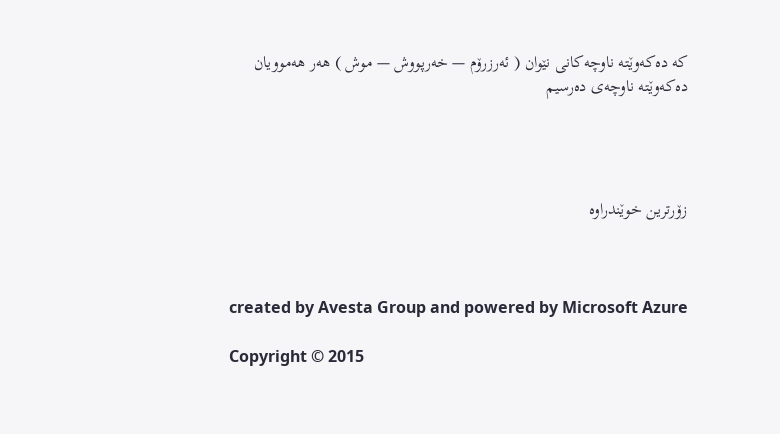كه‌ ده‌كه‌وێته‌ ناوچه‌كانی‌ نێوان ( ئه‌رزرۆم — خه‌رپووش — موش ) هه‌ر هه‌موویان ده‌كه‌وێته‌ ناوچه‌ی‌ ده‌رسیم




زۆرترین خوێندراوە



created by Avesta Group and powered by Microsoft Azure

Copyright © 2015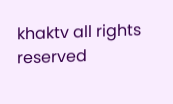khaktv all rights reserved